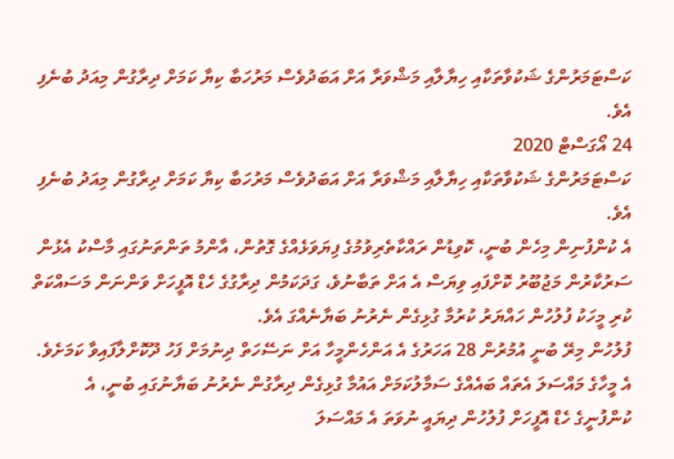ކަސްޓަމަރުންގެ ޝަކުވާތަކާއި ހިޔާލާއި މަޝްވަރާ އަށް އަބަދުވެސް މަރުހަބާ ކިޔާ ކަމަށް ދިރާގުން މިއަދު ބުނެފި އެވެ.
24 އޯގަސްޓް 2020
ކަސްޓަމަރުންގެ ޝަކުވާތަކާއި ހިޔާލާއި މަޝްވަރާ އަށް އަބަދުވެސް މަރުހަބާ ކިޔާ ކަމަށް ދިރާގުން މިއަދު ބުނެފި އެވެ.
އެ ކުންފުނިން މިހެން ބުނީ، ކޮވިޑުން ރައްކާތެރިވުމުގެ ފިޔަވަޅެއްގެ ގޮތުން، އާންމު ތަންތަނުގައި މާސްކު އެޅުން ސަރުކާރުން މަޖުބޫރު ކޮށްފައި ވިޔަސް އެ އަށް ތަބާނުވެ، ގަދަކަމުން ދިރާގުގެ ހެޑް އޮފީހަށް ވަންނަން މަސައްކަތް ކުރި މީހަކު ފުލުހުން ހައްޔަރު ކުރުމާ ގުޅިގެން ނެރުނު ބަޔާނެއްގަ އެވެ.
ފުލުހުން މިރޭ ބުނީ އުމުރުން 28 އަހަރުގެ އެ އަންހެންމީހާ އަށް ނަސޭހަތް ދިނުމަށް ފަހު ދޫކޮށްލާފައިވާ ކަމަށެވެ.
އެ މީހާގެ މައްސަލަ އެތައް ބައެއްގެ ސަމާލުކަމަށް އައުމާ ގުޅިގެން ދިރާގުން ނެރުނު ބަޔާނުގައި ބުނީ، އެ ކުންފުނީގެ ހެޑް އޮފީހަށް ފުލުހުން ދިޔައީ ނުވަތަ އެ މައްސަލަ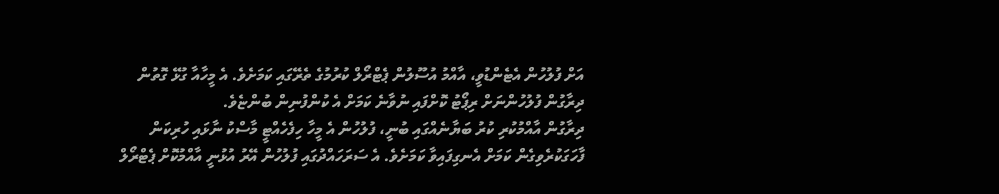އަށް ފުލުހުން އެޓެންޑުވީ، އާއްމު އުސޫލުން ޕެޓްރޯލް ކުރުމުގެ ތެރޭގައި ކަމަށެވެ. އެ މީހާއާ ގުޅޭ ގޮތުން ދިރާގުން ފުލުހުންނަށް ރިޕޯޓު ކޮށްފައި ނުވާނެ ކަމަށް އެ ކުންފުނިން ބުންޏެވެ.
ދިރާގުން އާއްމުކުރި ކުރު ބަޔާނެއްގައި ބުނީ، ފުލުހުން އެ މީހާ ހިފެހެއްޓީ މާސްކު ނާޅައި ހުރިކަން ފާހަގަކުރެވިގެން ކަމަށް އެނގިފައިވާ ކަމަށެވެ. އެ ސަރަހައްދުގައި ފުލުހުން އޭރު އުޅުނީ އާއްމުކޮށް ޕެޓްރޯލް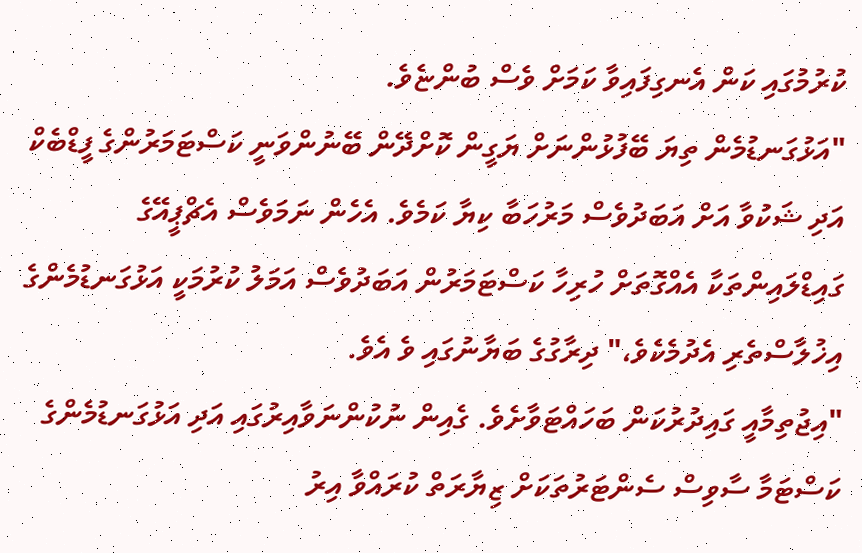ކުރުމުގައި ކަން އެނގިފައިވާ ކަމަށް ވެސް ބުންޏެވެ.
"އަޅުގަނޑުމެން ތިޔަ ބޭފުޅުންނަށް ޔަގީން ކޮށްދޭން ބޭނުންވަނީ ކަސްޓަމަރުންގެ ފީޑްބެކް އަދި ޝަކުވާ އަށް އަބަދުވެސް މަރުހަބާ ކިޔާ ކަމެވެ. އެހެން ނަމަވެސް އެޗްޕީއޭގެ ގައިޑްލައިންތަކާ އެއްގޮތަށް ހުރިހާ ކަސްޓަމަރުން އަބަދުވެސް އަމަލު ކުރުމަކީ އަޅުގަނޑުމެންގެ އިޚުލާސްތެރި އެދުމެކެވެ،" ދިރާގުގެ ބަޔާނުގައި ވެ އެވެ.
"އިޖުތިމާއީ ގައިދުރުކަން ބަހައްޓަވާށެވެ. ގެއިން ނުކުންނަވާއިރުގައި އަދި އަޅުގަނޑުމެންގެ ކަސްޓަމާ ސާވިސް ސެންޓަރުތަކަށް ޒިޔާރަތް ކުރައްވާ އިރު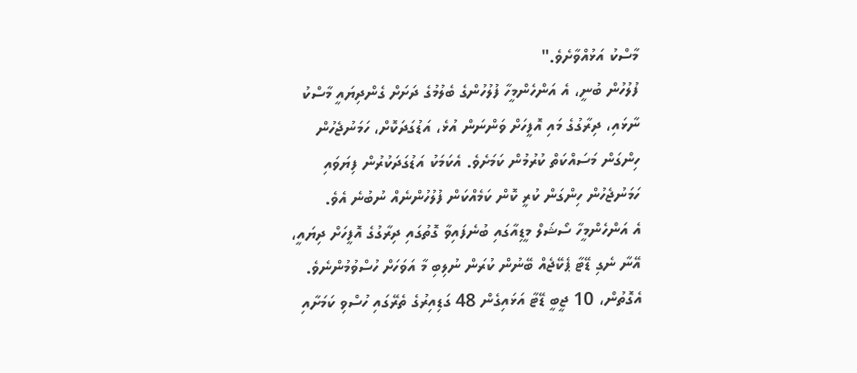މާސްކު އަޅުއްވާށެވެ."
ފުލުހުން ބުނީ، އެ އަންހެންމީހާ ފުލުހުންގެ ބެލުމުގެ ދަށަށް ގެންދިޔައީ މާސްކު ނާޅައި، ދިރާގުގެ މައި އޮފީހަށް ވަންނަން އުޅެ، އަޑުގަދަކޮށް، ހަމަނުޖެހުން ހިންގަން މަސައްކަތް ކުރުމުން ކަމަށެވެ. އެކަމަކު އަޑުގަދަކުރުން ފިޔަވައި ހަމަނުޖެހުން ހިންގަން ކުރީ ކޮން ކަމެއްކަން ފުލުހުންނެއް ނުބުނެ އެވެ.
އެ އަންހެންމީހާ ސޯޝަލް މީޑިއާގައި ބުނެފައިވާ ގޮތުގައި ދިރާގުގެ އޮފީހަށް ދިޔައީ، އޭނާ ނެގި ޑޭޓާ ޕެކޭޖެއް ބޭނުން ކުރަން ނުލިބި މާ އަވަހަށް ހުސްވުމުންނެވެ. އެގޮތުން، 10 ޖީބީ ޑޭޓާ އަޅައިގެން 48 ގަޑިއިރުގެ ތެރޭގައި ހުސްވި ކަމަށާއި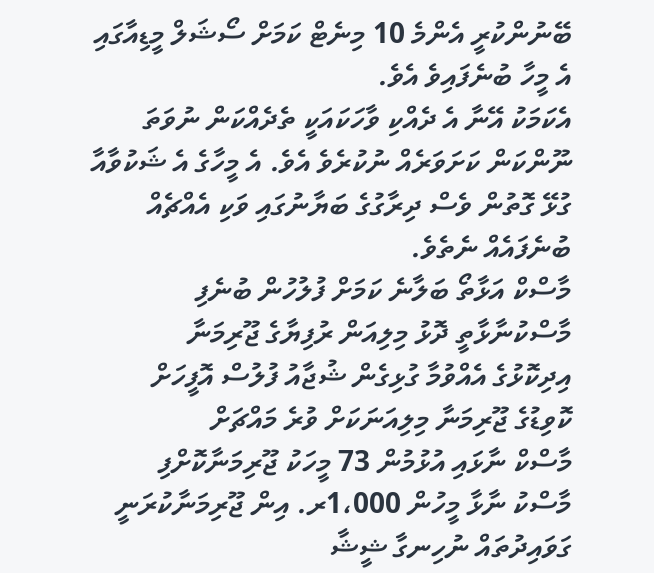ބޭނުންކުރީ އެންމެ 10 މިނެޓް ކަމަށް ސޯޝަލް މީޑިއާގައި އެ މީހާ ބުނެފައިވެ އެވެ.
އެކަމަކު އޭނާ އެ ދެއްކި ވާހަކައަކީ ތެދެއްކަން ނުވަތަ ނޫންކަން ކަށަވަރެއް ނުކުރެވެ އެވެ. އެ މީހާގެ އެ ޝަކުވާއާ ގުޅޭ ގޮތުން ވެސް ދިރާގުގެ ބަޔާނުގައި ވަކި އެއްޗެއް ބުނެފައެއް ނެތެވެ.
މާސްކް އަޅާތޯ ބަލާނެ ކަމަށް ފުލުހުން ބުނެފި
މާސްކުނާޅާތީ ދޮޅު މިލިއަން ރުފިޔާގެ ޖޫރިމަނާ
އިދިކޮޅުގެ އެއްވުމާ ގުޅިގެން ޝުޖާއު ފުލުސް އޮފީހަށް
ކޮވިޑުގެ ޖޫރިމަނާ މިލިއަނަކަށް ވުރެ މައްޗަށް
މާސްކް ނާޅައި އުޅުމުން 73 މީހަކު ޖޫރިމަނާކޮށްފި
މާސްކު ނާޅާ މީހުން 1،000ރ. އިން ޖޫރިމަނާކުރަނީ
ގަވައިދުތައް ނުހިނގާ ޝީޝާ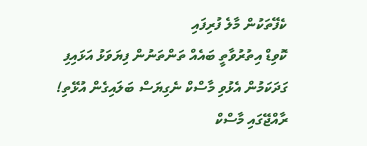ކެފޭތަކުން މާލެ ފުރިފައި
ކޮވިޑް އިތުރުވާތީ ބައެއް ތަންތަނުން ފިޔަވަޅު އަޅައިފި
ގަދަކަމުން އެޅުވި މާސްކް ނެގިޔަސް ބަލައިގެން އުޅޭތި!
ރާއްޖޭގައި މާސްކް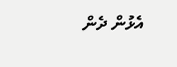އެޅުން ދެން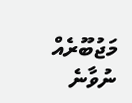މަޖުބޫރެއް ނުވާނެ